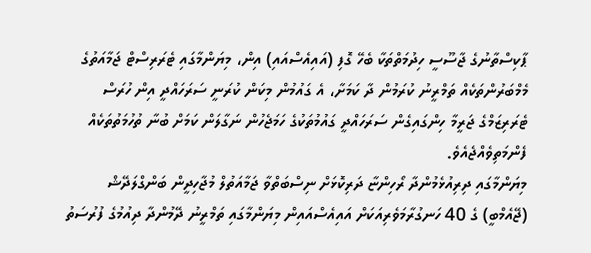ޕާކިސްތާނުގެ ޖާސޫސީ ހިދުމަތްތަކާ ބެހޭ ގޮފި (އައިއެސްއައި) އިން، މިޔަންމާގައި ޓެރަރިސްޓް ޖަމާއަތުގެ މެމްބަރުންތަކެއް ތަމްރީނު ކުރަމުން ދާ ކަމަށާ، އެ ގައުމުން މިކަން ކުރަނީ ސަރަހައްދީ އިން ހުރަސް ޓެރަރިޒަމްގެ ޖަރީމާ ހިންގައިގެން ސަރަހައްދީ ގައުމުތަކުގެ ހަމަޖެހުން ނަގާލަން ކަމަށް ބުނާ ތުހުމަތުތަކެއް ފެންމަތިވެއްޖެއެވެ.
މިޔަންމާގައި ދިރިއުޅެމުންދާ ރޯހިންޏާ ދަރިކޮޅަށް ނިސްބަތްވާ ޖަމާއަތުލް މުޖާހިދީން ބަންގްލަދޭޝް (ޖޭއެމްބީ) ގެ 40 ހަނގުރާމަވެރިއަކަށް އައިއެސްއައިން މިޔަންމާގައި ތަމްރީނު ދޭމުންދާ ދިއުމުގެ ފުރުސަތު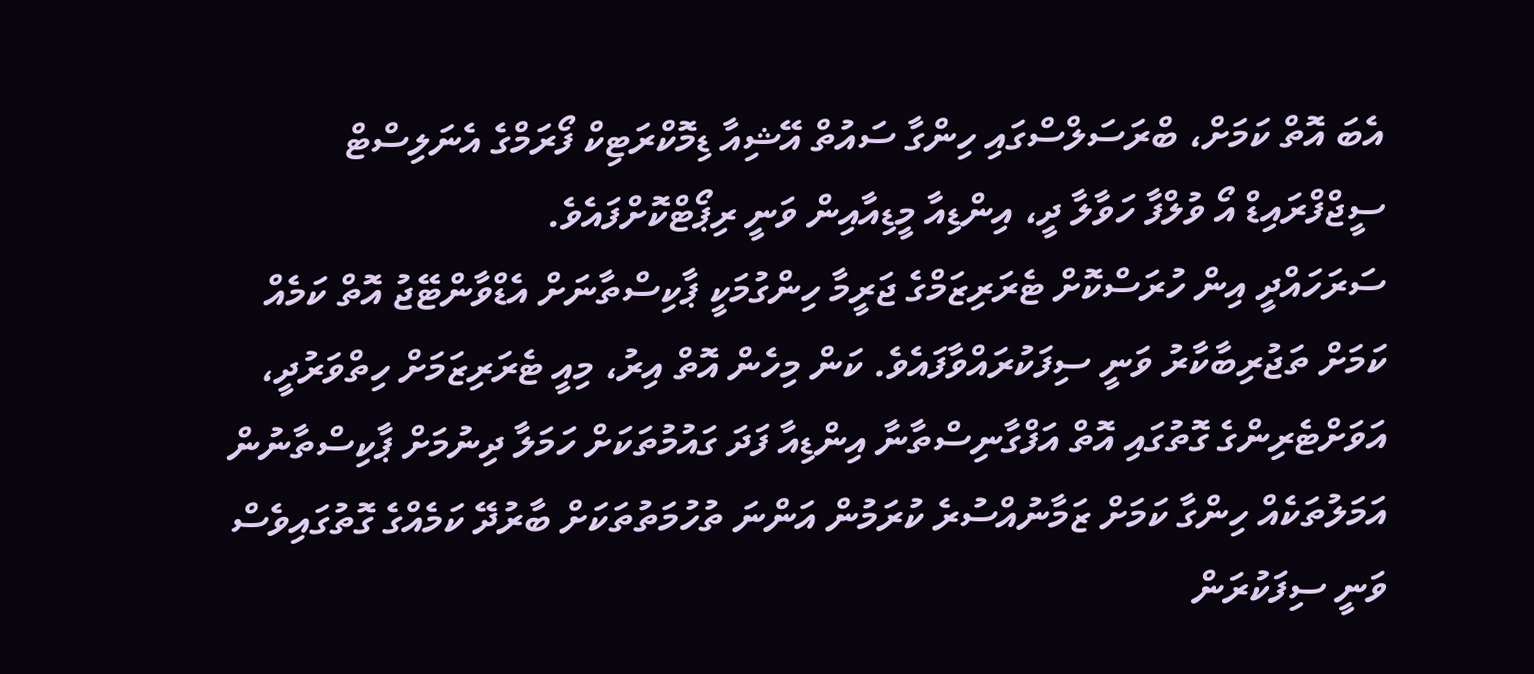އެބަ އޮތް ކަމަށް، ބްރަސަލްސްގައި ހިންގާ ސައުތް އޭޝިއާ ޑިމޮކްރަޓިކް ފޯރަމްގެ އެނަލިސްޓް ސީޖްފްރައިޑް އޯ ވުލްފާ ހަވާލާ ދީ، އިންޑިއާ މީޑިއާއިން ވަނީ ރިޕޯޓްކޮށްފައެވެ.
ސަރަހައްދީ އިން ހުރަސްކޮށް ޓެރަރިޒަމްގެ ޖަރީމާ ހިންގުމަކީ ޕާކިސްތާނަށް އެޑްވާންޓޭޖު އޮތް ކަމެއް ކަމަށް ތަޖުރިބާކާރު ވަނީ ސިފަކުރައްވާފައެވެ. ކަން މިހެން އޮތް އިރު، މިއީ ޓެރަރިޒަމަށް ހިތްވަރުދީ، އަވަށްޓެރިންގެ ގޮތުގައި އޮތް އަފްގާނިސްތާނާ އިންޑިއާ ފަދަ ގައުމުތަކަށް ހަމަލާ ދިނުމަށް ޕާކިސްތާނުން އަމަލުތަކެއް ހިންގާ ކަމަށް ޒަމާނުއްސުރެ ކުރަމުން އަންނަ ތުހުމަތުތަކަށް ބާރުދޭ ކަމެއްގެ ގޮތުގައިވެސް ވަނީ ސިފަކުރަން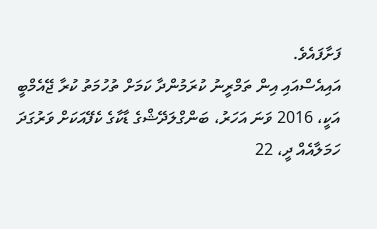ފަށާފައެވެ.
އައިއެސްއައި އިން ތަމްރީނު ކުރަމުންދާ ކަމަށް ތުހުމަތު ކުރާ ޖޭއެމްބީ އަކީ، 2016 ވަނަ އަހަރު، ބަންގްލަދޭޝްގެ ޑާކާގެ ކެފޭއަކަށް ވަރުގަދަ ހަމަލާއެއް ދީ، 22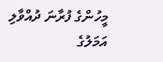މީހުންގެ ފުރާނަ ދުއްވާލި އަމަލުގެ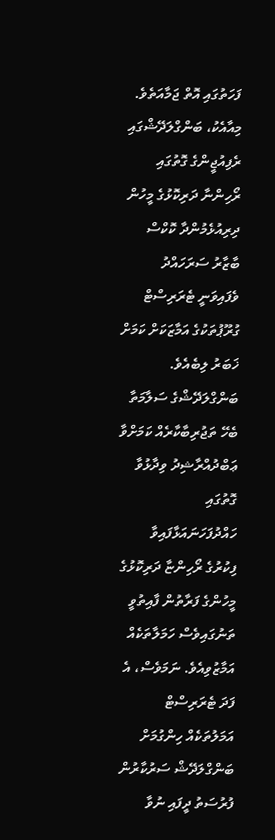ފަހަތުގައި އޮތް ޖަމާއަތެވެ. މިއާއެކު، ބަންގްލަދޭޝްގައި ރެފިއުޖީންގެ ގޮތުގައި ރޯހިންނާ ދަރިކޮޅުގެ މީހުން ދިރިއުޅެމުންދާ ކޮކްސް ބާޒާރު ސަރަހައްދު ވެފައިވަނީ ޓެރަރިސްޓް ގުރޫޕުތަކުގެ އަމާޒަކަށް ކަމަށް ޚަބަރު ލިބެއެވެ.
ބަންގްލަދޭޝްގެ ސަލާމަތާ ބެހޭ ތަޖުރިބާކާރެއް ކަމަށްވާ ޢަބްދުއްރާޝިދު ވިދާޅުވާ ގޮތުގައި ހައްދުފަހަނައަޅާފައިވާ ފިކުރުގެ ރޯހިންޏާ ދަރިކޮޅުގެ މީހުންގެ ފަރާތުން ފާއިތުވީ ތަނުގައިވެސް ހަމަލާތަކެއް އަމާޒުވިއެވެ. ނަމަވެސް، އެ ފަދަ ޓެރަރިސްޓް އަމަލުތަކެއް ހިންގުމަށް ބަންގްލަދޭޝް ސަރުކާރުން ފުރުސަތު ދީފައި ނުވާ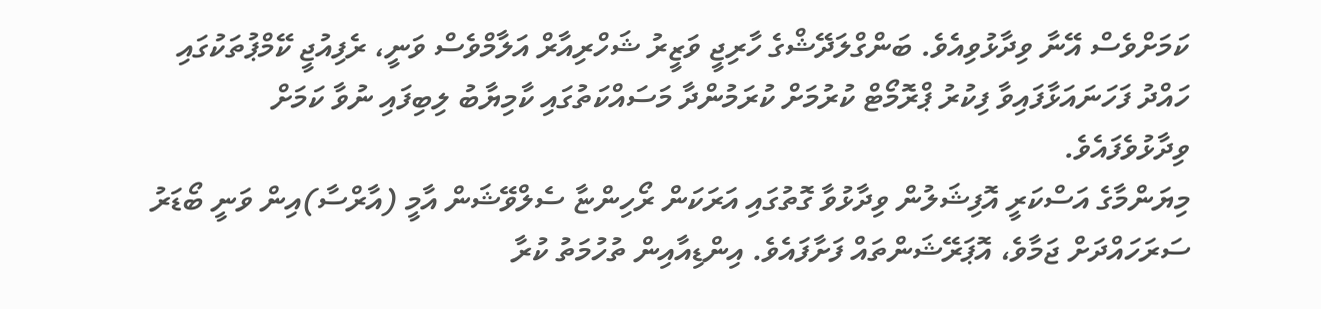ކަމަށްވެސް އޭނާ ވިދާޅުވިއެވެ. ބަންގްލަދޭޝްގެ ހާރިޖީ ވަޒީރު ޝަހްރިއާރް އަލާމްވެސް ވަނީ، ރެފިއުޖީ ކޭމްޕުތަކުގައި ހައްދު ފަހަނައަޅާފައިވާ ފިކުރު ޕްރޮމޯޓް ކުރުމަށް ކުރަމުންދާ މަސައްކަތުގައި ކާމިޔާބު ލިބިފައި ނުވާ ކަމަށް ވިދާޅުވެފައެވެ.
މިޔަންމާގެ އަސްކަރީ އޮފިޝަލުން ވިދާޅުވާ ގޮތުގައި އަރަކަން ރޯހިންޏާ ސެލްވޭޝަން އާމީ (އާރްސާ)އިން ވަނީ ބޯޑަރު ސަރަހައްދަށް ޖަމާވެ، އޮޕަރޭޝަންތައް ފަށާފައެވެ. އިންޑިއާއިން ތުހުމަތު ކުރާ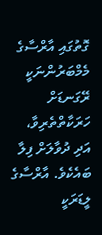ގޮތުގައި އާރްސާގެ މެމްބަރުންނަކީ ރޭގަނޑަށް ހަރަކާތްތެރިވާ، އަދި ދުވާލަށް ފިލާ ބައެކެވެ. އާރްސާގެ ލީޑަރަކީ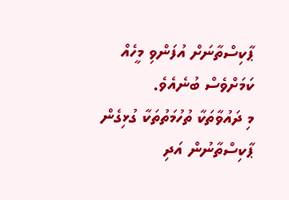ޕާކިސްތާނަށް އުފަންވި މީހެއް ކަމަށްވެސް ބުނެއެވެ.
މި ދައުވާތަކާ ތުހުމަތުތަކާ ގުޅިގެން ޕާކިސްތާނުން އަދި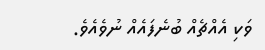ވަކި އެއްޗެއް ބުނެފައެއް ނުވެއެވެ.